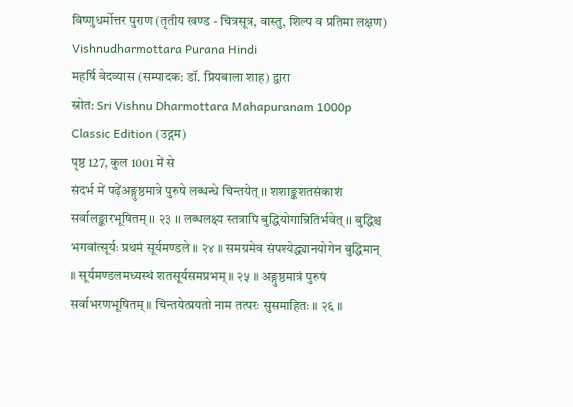विष्णुधर्मोत्तर पुराण (तृतीय खण्ड - चित्रसूत्र, वास्तु, शिल्प व प्रतिमा लक्षण)
Vishnudharmottara Purana Hindi
महर्षि वेदव्यास (सम्पादक: डॉ. प्रियबाला शाह) द्वारा
स्रोत: Sri Vishnu Dharmottara Mahapuranam 1000p Classic Edition (उद्गम)
पृष्ठ 127, कुल 1001 में से
संदर्भ में पढ़ेंअङ्गुष्ठमात्रे पुरुषे लब्धन्धे चिन्तयेत् ।। शशाङ्कशतसंकाशं सर्वालङ्कारभूषितम् ।। २३ ।। लब्धलक्ष्य स्तत्रापि बुद्धियोगान्नितिर्भवेत् ।। बुद्धिश्च भगवांत्सूर्यः प्रथमं सूर्यमण्डले ॥ २४ ॥ समग्रमेव संपश्येद्ध्यानयोगेन बुद्धिमान् ॥ सूर्यमण्डलमध्यस्थं शतसूर्यसमप्रभम् ॥ २५ ॥ अङ्गुष्ठमात्रं पुरुषं सर्वाभरणभूषितम् ॥ चिन्तयेत्प्रयतो नाम तत्परः सुसमाहितः ॥ २६ ॥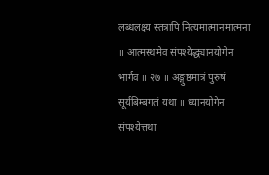लब्धलक्ष्य स्तत्रापि नित्यमात्मानमात्मना ॥ आत्मस्थमेव संपश्येद्ध्यानयोगेन भार्गव ॥ २७ ॥ अङ्गुष्ठमात्रं पुरुषं सूर्यबिम्बगतं यथा ॥ ध्यानयोगेन संपश्येत्तथा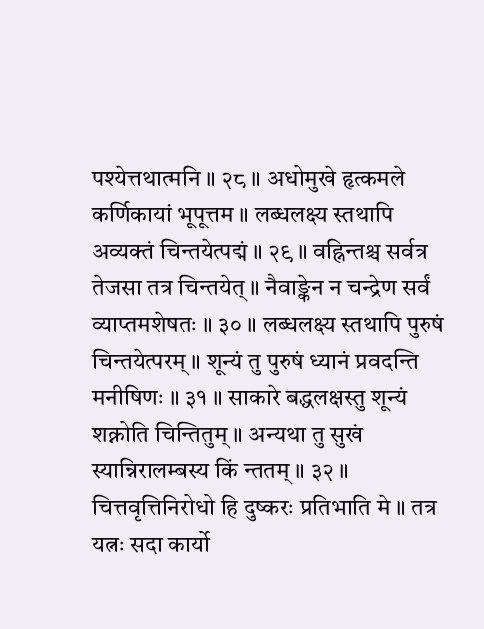पश्येत्तथात्मनि ॥ २८ ॥ अधोमुखे हृत्कमले कर्णिकायां भूपूत्तम ॥ लब्धलक्ष्य स्तथापि अव्यक्तं चिन्तयेत्पद्मं ॥ २९ ॥ वह्निन्तश्च सर्वत्र तेजसा तत्र चिन्तयेत् ॥ नैवाङ्केन न चन्द्रेण सर्वं व्याप्तमशेषतः ॥ ३० ॥ लब्धलक्ष्य स्तथापि पुरुषं चिन्तयेत्परम् ॥ शून्यं तु पुरुषं ध्यानं प्रवदन्ति मनीषिणः ॥ ३१ ॥ साकारे बद्धलक्षस्तु शून्यं शक्नोति चिन्तितुम् ॥ अन्यथा तु सुखं स्यान्निरालम्बस्य किं न्ततम् ॥ ३२ ॥ चित्तवृत्तिनिरोधो हि दुष्करः प्रतिभाति मे ॥ तत्र यत्नः सदा कार्यो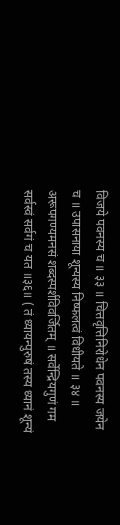विजये पवनस्य च ॥ ३३ ॥ चित्तवृत्तिनिरोधेन पवनस्य जयेन च ॥ उपासनाया शून्यस्य निष्फलत्वं विधीयते ॥ ३४ ॥ अरूपगण्यमनसं शब्दस्पर्शविवर्जितम् ॥ सर्वेन्द्रियगुणं गम सर्वस्वं सर्वगं च यत ॥३६॥ ( तं ध्यायन्पुरुषं तस्य ध्यानं शून्यं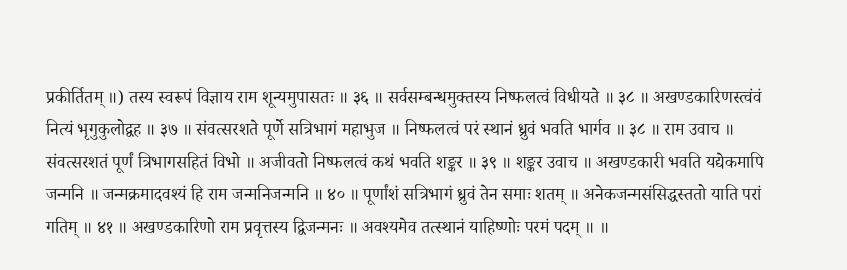प्रकीर्तितम् ॥) तस्य स्वरूपं विज्ञाय राम शून्यमुपासतः ॥ ३६ ॥ सर्वसम्बन्धमुक्तस्य निष्फलत्वं विधीयते ॥ ३८ ॥ अखण्डकारिणस्त्वंवं नित्यं भृगुकुलोद्वह ॥ ३७ ॥ संवत्सरशते पूर्णे सत्रिभागं महाभुज ॥ निष्फलत्वं परं स्थानं ध्रुवं भवति भार्गव ॥ ३८ ॥ राम उवाच ॥ संवत्सरशतं पूर्णं त्रिभागसहितं विभो ॥ अजीवतो निष्फलत्वं कथं भवति शङ्कर ॥ ३९ ॥ शङ्कर उवाच ॥ अखण्डकारी भवति यद्येकमापि जन्मनि ॥ जन्मक्रमादवश्यं हि राम जन्मनिजन्मनि ॥ ४० ॥ पूर्णांशं सत्रिभागं ध्रुवं तेन समाः शतम् ॥ अनेकजन्मसंसिद्धस्ततो याति परां गतिम् ॥ ४१ ॥ अखण्डकारिणो राम प्रवृत्तस्य द्विजन्मनः ॥ अवश्यमेव तत्स्थानं याहिष्णोः परमं पदम् ॥ ॥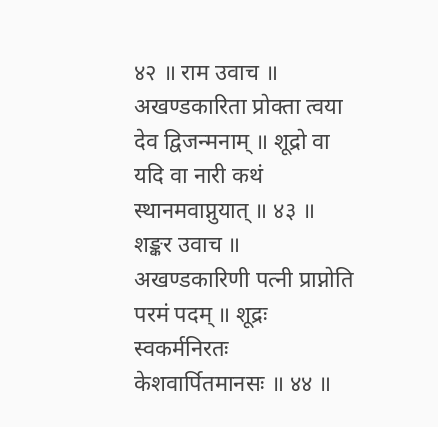४२ ॥ राम उवाच ॥ अखण्डकारिता प्रोक्ता त्वया देव द्विजन्मनाम् ॥ शूद्रो वा यदि वा नारी कथं स्थानमवाप्नुयात् ॥ ४३ ॥ शङ्कर उवाच ॥ अखण्डकारिणी पत्नी प्राप्नोति परमं पदम् ॥ शूद्रः स्वकर्मनिरतः केशवार्पितमानसः ॥ ४४ ॥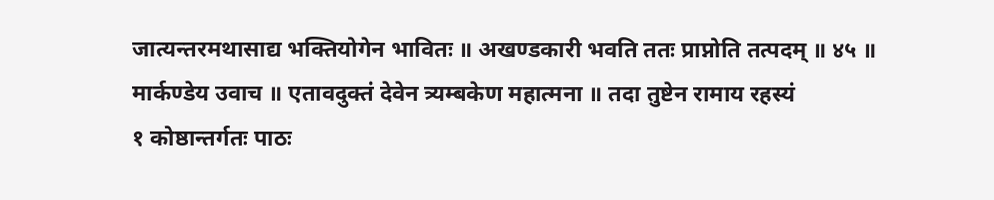जात्यन्तरमथासाद्य भक्तियोगेन भावितः ॥ अखण्डकारी भवति ततः प्राप्नोति तत्पदम् ॥ ४५ ॥ मार्कण्डेय उवाच ॥ एतावदुक्तं देवेन त्र्यम्बकेण महात्मना ॥ तदा तुष्टेन रामाय रहस्यं
१ कोष्ठान्तर्गतः पाठः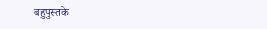बहुपुस्तके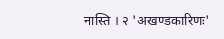नास्ति । २ 'अखण्डकारिणः'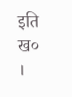इति ख० ।